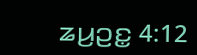ꤘꤣ꤬ꤑꤢ꤭ 4:12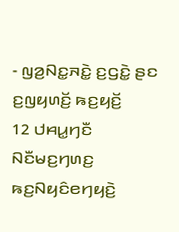- ꤜꤤ꤬ꤡꤢ꤭ꤏꤢꤧ꤭ ꤢ꤬ꤞꤢꤧ꤭ ꤔꤢ ꤢ꤬ꤜꤟꤛꤢꤩ꤬ ꤒꤢ꤬ꤟꤢꤩ꤬
12 ꤓꤌꤣ꤭ꤚꤢꤪ ꤡꤢꤪꤗꤢ꤬ꤚꤛꤢ꤬ ꤒꤢ꤬ꤡꤟꤢꤨꤕꤚꤟꤢꤧ꤬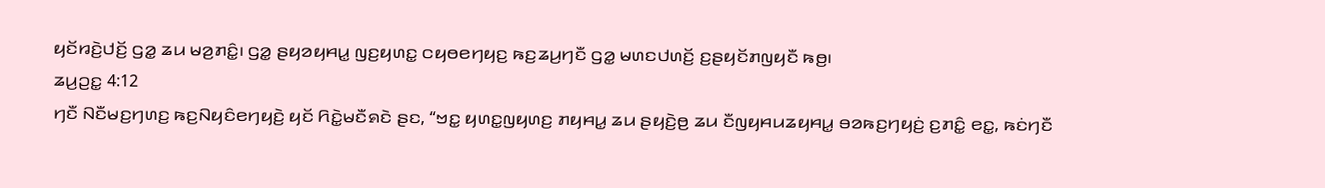ꤟꤢꤩꤙꤢꤧ꤬ꤓꤢꤩ꤬ ꤞꤤ꤭ ꤘꤣ ꤗꤤ꤬ꤊꤢꤨ꤭꤯ ꤞꤤ꤭ ꤔꤟꤤꤟꤌꤣ꤭ ꤜꤢ꤬ꤟꤛꤢ꤭ ꤍꤟꤥꤕꤚꤟꤢ꤬ ꤒꤢ꤬ꤘꤣ꤬ꤚꤢꤪ ꤞꤤ꤭ ꤗꤛꤢꤓꤛꤢꤩ꤬ ꤢ꤬ꤔꤟꤢꤩꤊꤜꤟꤢꤪ ꤒꤥ꤬꤯
ꤘꤣ꤬ꤑꤢ꤭ 4:12
ꤚꤢꤪ ꤡꤢꤪꤗꤢ꤬ꤚꤛꤢ꤬ ꤒꤢ꤬ꤡꤟꤢꤨꤕꤚꤟꤢꤧ꤬ ꤟꤢꤩ ꤖꤢꤧ꤭ꤗꤢꤪꤎꤢꤧ ꤔꤢ, “ꤠꤢ꤭ ꤟꤛꤢ꤭ꤜꤟꤛꤢ꤬ ꤊꤟꤌꤣ꤭ ꤘꤣ ꤔꤟꤢꤧ꤬ꤥ꤬ ꤘꤣ ꤢꤪꤜꤟꤌꤣꤘꤟꤌꤣ꤭ ꤋꤤꤒꤢ꤬ꤚꤟꤢꤦ꤬ ꤢ꤬ꤊꤢꤨ꤭ ꤕꤢ꤭, ꤒꤢꤦꤚꤢꤪ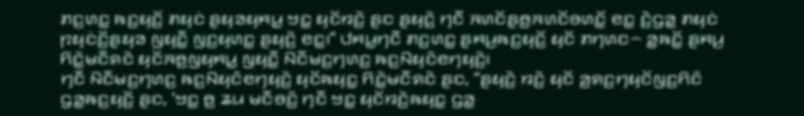ꤊꤢ꤬ꤛꤢ꤭ ꤒꤢ꤬ꤟꤢꤩ꤬ ꤊꤟꤢꤦ ꤔꤟꤤꤟꤌꤣ꤭ ꤠꤢ꤭ ꤟꤢꤩꤙꤢꤧ꤬ ꤔꤢ ꤔꤟꤢꤧ꤬ ꤚꤢꤪ ꤏꤛꤢꤩꤔꤥ꤬ꤏꤛꤢꤩꤋꤛꤢꤩ꤭ ꤕꤢ꤭ ꤢꤧ꤬ꤞꤤ꤭ ꤊꤟꤢꤦ ꤐꤟꤢꤦꤢꤩ꤬ꤔꤟꤤ ꤜꤟꤢꤪ꤭ ꤜꤢ꤬ꤟꤛꤢ꤭ ꤔꤟꤢꤧ꤬ ꤕꤢ꤭꤯” ꤓꤌꤣ꤭ꤚꤢꤪ ꤊꤢ꤬ꤛꤢ꤭ ꤔꤌꤣ꤬ꤒꤢ꤬ꤟꤢꤩ꤬ ꤟꤢꤩ ꤊꤚꤛꤢ꤮ ꤤ꤭ꤒꤢꤩ꤭ ꤔꤌꤣ꤬ ꤖꤢꤧ꤭ꤗꤢꤪꤎꤢꤧ ꤟꤢꤩꤏꤥ꤬ꤜꤟꤌꤣ꤭ ꤜꤟꤢꤪ꤭ ꤡꤢꤪꤗꤢ꤬ꤚꤛꤢ꤬ ꤒꤢ꤬ꤡꤟꤢꤨꤕꤚꤟꤢꤧ꤬꤯
ꤚꤢꤪ ꤡꤢꤪꤗꤢ꤬ꤚꤛꤢ꤬ ꤒꤢ꤬ꤡꤟꤢꤨꤕꤚꤟꤢꤧ꤬ ꤟꤢꤩꤒꤟꤢ꤭ ꤖꤢꤧ꤭ꤗꤢꤪꤎꤢꤧ ꤔꤢ, “ꤔꤟꤢꤧ꤬ ꤙꤢꤧ꤬ ꤟꤢꤩ ꤤ꤬ꤎꤢ꤬ꤚꤟꤢꤩꤜꤢ꤬ꤖꤢꤨ ꤞꤤ꤭ꤒꤢ꤬ꤟꤢꤩ꤬ ꤔꤢ, ‘ꤠꤢ꤭ ꤥ꤬ ꤘꤣ ꤗꤢꤪꤋꤢꤨ꤬ ꤚꤢꤪ ꤠꤢ꤭ ꤟꤢꤩꤙꤢꤧ꤬ꤒꤟꤢ꤭ ꤞꤤ꤭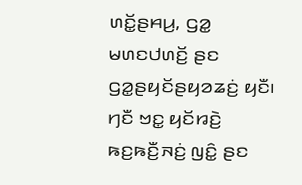ꤛꤢꤩ꤭ꤔꤌꤣ꤬, ꤞꤤ꤭ ꤗꤛꤢꤓꤛꤢꤩ꤬ ꤔꤢ ꤞꤤ꤭ꤔꤟꤢꤩꤔꤟꤤꤘꤢꤦ꤬ ꤟꤢꤪ꤯
ꤚꤢꤪ ꤠꤢ꤭ ꤟꤢꤩꤙꤢꤧ꤬ ꤒꤢ꤬ꤒꤢꤪ꤬ꤏꤢꤦ꤬ ꤜꤢꤨ꤭ ꤔꤢ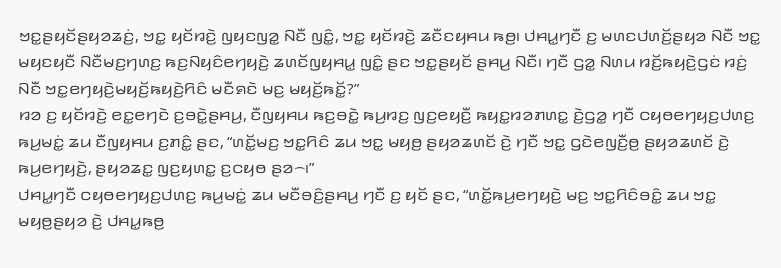ꤠꤢ꤭ꤔꤟꤢꤩꤔꤟꤤꤘꤢꤦ꤬, ꤠꤢ꤭ ꤟꤢꤩꤙꤢꤧ꤬ ꤜꤟꤢꤜꤤ꤭ ꤡꤢꤪ ꤜꤢꤨ꤭, ꤠꤢ꤭ ꤟꤢꤩꤙꤢꤧ꤬ ꤘꤢꤪꤢꤟꤌꤣ ꤒꤥ꤬꤯ ꤓꤌꤣ꤭ꤚꤢꤪ ꤢ꤬ ꤗꤛꤢꤓꤛꤢꤩ꤬ꤔꤟꤤ ꤡꤢꤪ ꤠꤢ꤭ ꤗꤟꤢꤟꤢꤪ ꤡꤢꤪꤗꤢ꤬ꤚꤛꤢ꤬ ꤒꤢ꤬ꤡꤟꤢꤨꤕꤚꤟꤢꤧ꤬ ꤘꤛꤢꤩꤜꤟꤌꤣ꤭ ꤜꤢꤨ꤭ ꤔꤢ ꤠꤢ꤭ꤔꤟꤢꤩ ꤔꤌꤣ꤬ ꤡꤢꤪ꤯ ꤚꤢꤪ ꤞꤤ꤭ ꤡꤛꤣ ꤙꤢꤩ꤬ꤒꤟꤢꤧ꤬ꤞꤢꤦ ꤙꤢꤦ꤬ ꤡꤢꤪ ꤠꤢ꤭ꤕꤚꤟꤢꤧ꤬ꤗꤟꤢꤩ꤬ꤒꤟꤢꤧ꤬ꤖꤢꤨ ꤗꤢꤪꤎꤢꤧ ꤗꤢ꤬ ꤗꤟꤢꤩ꤬ꤒꤢꤩ꤭?”
ꤙꤤ ꤢ꤬ ꤟꤢꤩꤙꤢꤧ꤬ ꤕꤢ꤭ꤕꤚꤢꤧ ꤢ꤬ꤋꤢꤧ꤭ꤔꤌꤣ꤬, ꤢꤪꤜꤟꤌꤣ ꤒꤢ꤬ꤋꤢꤧ꤭ ꤒꤣ꤬ꤙꤢ꤬ ꤜꤢ꤬ꤕꤟꤢꤪ꤬ ꤒꤟꤢ꤭ꤙꤤꤊꤛꤢ꤭ ꤢꤧ꤬ꤞꤤ꤭ ꤚꤢꤪ ꤍꤟꤥꤕꤚꤟꤢ꤬ꤓꤛꤢ꤬ ꤒꤣ꤬ꤗꤢꤦ꤭ ꤘꤣ ꤢꤪꤜꤟꤌꤣ ꤢ꤬ꤊꤢꤨ꤭ ꤔꤢ, “ꤛꤢꤩ꤭ꤗꤢ꤬ ꤠꤢ꤭ꤖꤢꤨ ꤘꤣ ꤠꤢ꤭ ꤗꤟꤥ꤬ ꤔꤟꤤꤘꤛꤢꤩ ꤢꤧ꤬ ꤚꤢꤪ ꤠꤢ꤭ ꤞꤢꤧꤕꤜꤢꤪ꤬ꤥ꤬ ꤔꤟꤤꤘꤛꤢꤩ ꤢꤧ꤬ ꤒꤣ꤬ꤕꤚꤟꤢꤧ꤬, ꤔꤟꤤꤘꤢ꤭ ꤜꤢ꤬ꤟꤛꤢ꤭ ꤢ꤬ꤍꤟꤥ ꤔꤤ꤮꤯”
ꤓꤌꤣ꤭ꤚꤢꤪ ꤍꤟꤥꤕꤚꤟꤢ꤬ꤓꤛꤢ꤬ ꤒꤣ꤬ꤗꤢꤦ꤭ ꤘꤣ ꤗꤢꤪꤋꤢꤨ꤬ꤔꤌꤣ꤬ ꤚꤢꤪ ꤢ꤬ ꤟꤢꤩ ꤔꤢ, “ꤛꤢꤩ꤭ꤒꤣ꤬ꤕꤚꤟꤢꤧ꤬ ꤗꤢ꤬ ꤠꤢ꤭ꤖꤢꤨꤋꤢꤨ꤭ ꤘꤣ ꤠꤢ꤭ ꤗꤟꤥ꤬ꤔꤟꤤ ꤢꤧ꤬ ꤓꤌꤣ꤭ꤒꤥ꤬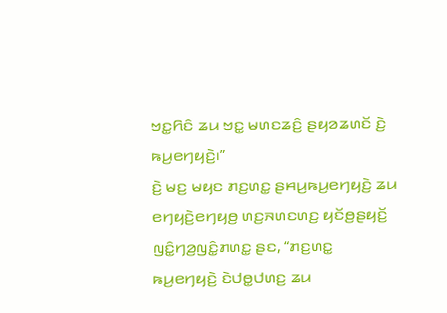ꤠꤢ꤭ꤖꤢꤨ ꤘꤣ ꤠꤢ꤭ ꤗꤛꤢꤘꤢꤨ꤬ ꤔꤟꤤꤘꤛꤢꤩ ꤢꤧ꤬ ꤒꤣ꤬ꤕꤚꤟꤢꤧ꤬꤯”
ꤢꤧ꤬ ꤗꤢ꤬ ꤗꤟꤢ ꤊꤢ꤬ꤛꤢ꤭ ꤔꤌꤣ꤬ꤒꤣ꤬ꤕꤚꤟꤢꤧ꤬ ꤘꤣ ꤕꤚꤟꤢꤧ꤬ꤕꤚꤟꤥ꤬ ꤛꤢ꤬ꤏꤛꤢꤛꤢ꤬ ꤟꤢꤩꤥ꤬ꤔꤟꤢꤩ꤬ ꤜꤢꤨ꤭ꤚꤤ꤬ꤜꤢꤨ꤭ꤊꤛꤢ꤭ ꤔꤢ, “ꤊꤢ꤬ꤛꤢ꤭ ꤒꤣ꤬ꤕꤚꤟꤢꤧ꤬ ꤢꤧꤓꤥ꤭ꤓꤛꤢ꤬ ꤘꤣ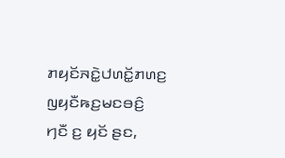ꤊꤟꤢꤩꤏꤢꤧ꤭ꤓꤛꤢꤩ꤭ꤊꤛꤢ꤬ ꤜꤟꤢꤪꤒꤢ꤬ꤗꤢꤋꤢꤨ꤬ ꤚꤢꤪ ꤢ꤬ ꤟꤢꤩ ꤔꤢ,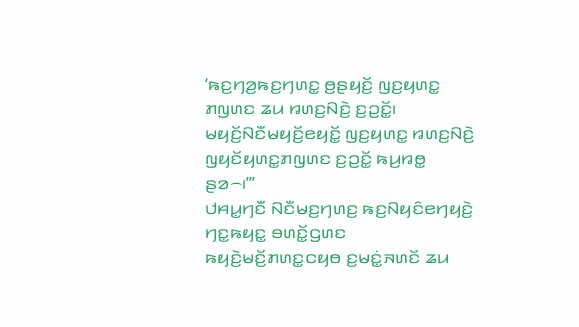‘ꤒꤢ꤬ꤚꤤ꤬ꤒꤢ꤬ꤚꤛꤢ꤭ ꤥ꤬ꤔꤟꤢꤩ꤬ ꤜꤢ꤬ꤟꤛꤢ꤭ ꤊꤜꤛꤢ ꤘꤣ ꤙꤛꤢ꤬ꤡꤢꤧ꤬ ꤢ꤬ꤑꤢꤩ꤭꤯ ꤗꤟꤢꤩ꤬ꤡꤢꤪꤗꤟꤢꤩ꤬ꤕꤟꤢꤩ꤭ ꤜꤢ꤬ꤟꤛꤢ꤭ ꤙꤛꤢ꤬ꤡꤢꤧ꤬ ꤜꤟꤢꤩꤟꤛꤢ꤭ꤊꤜꤛꤢ ꤢ꤬ꤑꤢꤩ꤭ ꤒꤣ꤬ꤙꤥ꤭ ꤔꤤ꤮꤯’”
ꤓꤌꤣ꤭ꤚꤢꤪ ꤡꤢꤪꤗꤢ꤬ꤚꤛꤢ꤬ ꤒꤢ꤬ꤡꤟꤢꤨꤕꤚꤟꤢꤧ꤬ ꤚꤢ꤭ꤒꤟꤢ꤭ ꤋꤛꤢꤩ꤭ꤞꤛꤢ ꤒꤟꤢꤧ꤬ꤗꤢꤩ꤬ꤊꤛꤢ꤭ꤍꤟꤥ ꤢ꤬ꤗꤢꤦ꤭ꤏꤛꤢꤩ ꤘꤣ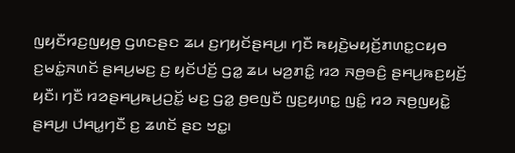ꤜꤟꤢꤪꤙꤢ꤬ꤜꤟꤥ꤬ ꤞꤛꤢꤔꤢ ꤘꤣ ꤢ꤬ꤚꤟꤢꤩꤔꤌꤣ꤬꤯ ꤚꤢꤪ ꤒꤟꤢꤧ꤬ꤗꤟꤢꤩ꤬ꤊꤛꤢ꤭ꤍꤟꤥ ꤢ꤬ꤗꤢꤦ꤭ꤏꤛꤢꤩ ꤔꤌꤣ꤬ꤗꤢ꤬ ꤢ꤬ ꤟꤢꤩꤓꤢꤩ꤬ ꤞꤤ꤭ ꤘꤣ ꤗꤤ꤬ꤊꤢꤨ꤭ ꤙꤤ ꤏꤥ꤬ꤋꤢꤨ꤬ ꤔꤌꤣ꤬ꤒꤢ꤬ꤟꤢꤩ꤬ ꤟꤢꤪ꤯ ꤚꤢꤪ ꤙꤤꤔꤌꤣ꤬ꤒꤣ꤬ꤑꤢꤩ꤭ ꤗꤢ꤬ ꤞꤤ꤭ ꤥ꤬ꤕꤜꤢꤪ ꤜꤢ꤬ꤟꤛꤢ꤭ ꤜꤢꤨ꤭ ꤙꤤ ꤏꤥ꤬ꤜꤟꤢꤧ꤭ ꤔꤌꤣ꤬꤯ ꤓꤌꤣ꤭ꤚꤢꤪ ꤢ꤬ ꤘꤛꤢꤩ ꤔꤢ ꤠꤢ꤭꤯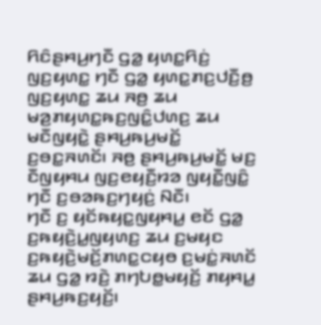ꤖꤢꤨꤔꤌꤣ꤬ꤚꤢꤪ ꤞꤤ꤭ ꤟꤛꤢ꤭ꤖꤢꤦ꤬ ꤜꤢ꤬ꤟꤛꤢ꤭ ꤚꤢꤪ ꤞꤤ꤭ ꤟꤛꤢ꤭ꤊꤢ꤬ꤓꤢꤪ꤬ꤥ꤬ ꤜꤢ꤬ꤟꤛꤢ꤭ ꤘꤣ ꤏꤥ꤬ ꤘꤣ ꤗꤤ꤬ꤊꤟꤛꤢ꤭ꤒꤢ꤬ꤜꤢꤨ꤭ꤓꤛꤢ꤬ ꤘꤣ ꤗꤢꤪꤜꤟꤢꤧ꤭ ꤔꤌꤣ꤬ꤒꤣ꤬ꤗꤢꤩ꤭ ꤢ꤬ꤋꤢ꤭ꤏꤛꤢꤩ꤯ ꤏꤥ꤬ ꤔꤌꤣ꤬ꤒꤣ꤬ꤗꤢꤩ꤭ ꤗꤢ꤬ ꤢꤪꤜꤟꤌꤣ ꤜꤢ꤬ꤕꤟꤢꤪ꤬ꤙꤤ ꤜꤟꤢꤪ꤭ꤜꤢꤨ꤭ ꤚꤢꤪ ꤢ꤬ꤋꤤꤒꤢ꤬ꤚꤟꤢꤦ꤬ ꤡꤢꤪ꤯
ꤚꤢꤪ ꤢ꤬ ꤟꤢꤩꤒꤟꤢ꤭ꤜꤟꤌꤣ꤭ ꤕꤢꤩ ꤞꤤ꤭ ꤢ꤬ꤒꤟꤢꤧ꤬ꤣ꤭ꤜꤟꤛꤢ꤬ ꤘꤣ ꤢ꤬ꤗꤟꤢ ꤢ꤬ꤒꤟꤢꤧ꤬ꤗꤢꤩ꤬ꤊꤛꤢ꤭ꤍꤟꤥ ꤢ꤬ꤗꤢꤦ꤭ꤏꤛꤢꤩ ꤘꤣ ꤞꤤ꤭ ꤙꤢꤧ꤬ ꤊꤚꤝꤥ꤭ꤗꤟꤢꤩ꤬ ꤊꤟꤌꤣ꤭ ꤔꤌꤣ꤬ꤒꤢ꤬ꤟꤢꤩ꤬꤯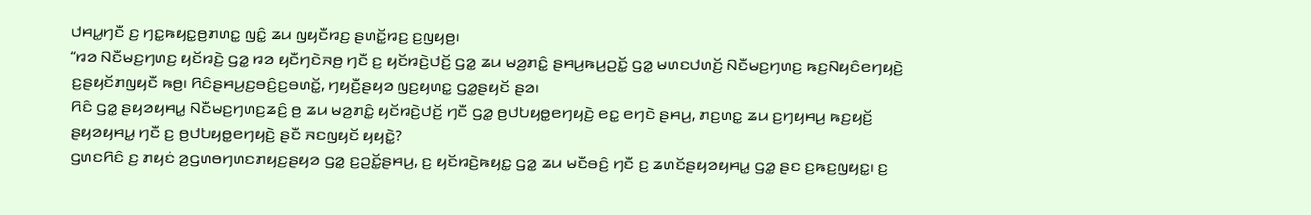ꤓꤌꤣ꤭ꤚꤢꤪ ꤢ꤬ ꤚꤢ꤭ꤒꤟꤢ꤭ꤥ꤬ꤊꤛꤢ꤭ ꤜꤢꤨ꤭ ꤘꤣ ꤜꤟꤢꤪꤙꤢ꤬ ꤔꤛꤢꤩ꤭ꤙꤢ꤬ ꤢ꤬ꤜꤟꤥ꤬꤯
“ꤙꤤ ꤡꤢꤪꤗꤢ꤬ꤚꤛꤢ꤬ ꤟꤢꤩꤙꤢꤧ꤬ ꤞꤤ꤭ ꤙꤤ ꤟꤢꤪꤚꤢꤧꤏꤥ꤬ ꤚꤢꤪ ꤢ꤬ ꤟꤢꤩꤙꤢꤧ꤬ꤓꤢꤩ꤬ ꤞꤤ꤭ ꤘꤣ ꤗꤤ꤬ꤊꤢꤨ꤭ ꤔꤌꤣ꤬ꤒꤣ꤬ꤑꤢꤩ꤭ ꤞꤤ꤭ ꤗꤛꤢꤓꤛꤢꤩ꤬ ꤡꤢꤪꤗꤢ꤬ꤚꤛꤢ꤬ ꤒꤢ꤬ꤡꤟꤢꤨꤕꤚꤟꤢꤧ꤬ ꤢ꤬ꤔꤟꤢꤩꤊꤜꤟꤢꤪ ꤒꤥ꤬꤯ ꤖꤢꤨꤔꤌꤣ꤬ꤢ꤬ꤋꤢꤨ꤬ꤢ꤬ꤋꤛꤢꤩ꤭, ꤚꤟꤢꤪ꤬ꤔꤟꤤ ꤜꤢ꤬ꤟꤛꤢ꤭ ꤞꤤ꤭ꤔꤟꤢꤩ ꤔꤤ꤯
ꤖꤢꤨ ꤞꤤ꤭ ꤔꤟꤤꤟꤌꤣ꤭ ꤡꤢꤪꤗꤢ꤬ꤚꤛꤢ꤬ꤘꤢꤨ꤬ ꤥ꤬ ꤘꤣ ꤗꤤ꤬ꤊꤢꤨ꤭ ꤟꤢꤩꤙꤢꤧ꤬ꤓꤢꤩ꤬ ꤚꤢꤪ ꤞꤤ꤭ ꤥ꤬ꤓꤝꤟꤥ꤭ꤕꤚꤟꤢꤧ꤬ ꤕꤢ꤭ ꤕꤚꤢꤧ ꤔꤌꤣ꤬, ꤊꤢ꤬ꤛꤢ꤭ ꤘꤣ ꤢ꤬ꤚꤟꤌꤣ꤬ ꤒꤢ꤬ꤟꤢꤩ꤬ ꤔꤟꤤꤟꤌꤣ꤭ ꤚꤢꤪ ꤢ꤬ ꤥ꤬ꤓꤝꤟꤥ꤭ꤕꤚꤟꤢꤧ꤬ ꤔꤢꤪ ꤏꤢꤜꤟꤢꤩ ꤟꤟꤢꤧ꤭?
ꤞꤛꤢꤖꤢꤨ ꤢ꤬ ꤊꤟꤢꤦ ꤤ꤬ꤞꤛꤥꤚꤛꤢꤊꤟꤢ꤬ꤔꤟꤤ ꤞꤤ꤭ ꤢ꤬ꤑꤢꤩ꤭ꤔꤌꤣ꤬, ꤢ꤬ ꤟꤢꤩꤙꤢꤧ꤬ꤒꤟꤢ꤭ ꤞꤤ꤭ ꤘꤣ ꤗꤢꤪꤋꤢꤨ꤬ ꤚꤢꤪ ꤢ꤬ ꤘꤛꤢꤩꤔꤟꤤꤟꤌꤣ꤭ ꤞꤤ꤭ ꤔꤢ ꤢ꤬ꤒꤢ꤬ꤜꤟꤢ꤭꤯ ꤢ꤬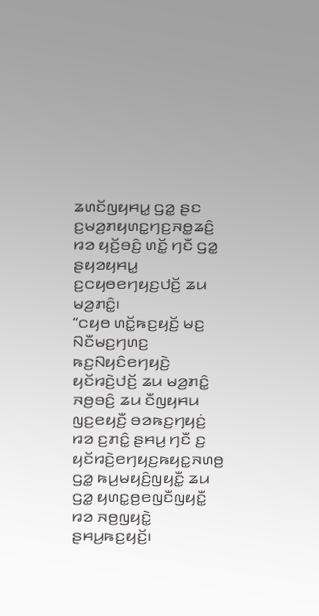ꤘꤛꤢꤩꤜꤟꤌꤣ꤭ ꤞꤤ꤭ ꤔꤢ ꤢ꤬ꤗꤤ꤬ꤊꤟꤛꤢ꤭ꤚꤢ꤬ꤏꤥ꤭ꤘꤢꤨ꤬ ꤙꤤ ꤟꤢꤩ꤬ꤋꤢꤨ꤬ ꤛꤢꤩ꤭ ꤚꤢꤪ ꤞꤤ꤭ ꤔꤟꤤꤟꤌꤣ꤭ ꤢ꤬ꤍꤟꤥꤕꤚꤟꤢ꤬ꤓꤢꤩ꤬ ꤘꤣ ꤗꤤ꤬ꤊꤢꤨ꤭꤯
“ꤍꤟꤥ ꤛꤢꤩ꤭ꤒꤢ꤬ꤟꤢꤩ꤬ ꤗꤢ꤬ ꤡꤢꤪꤗꤢ꤬ꤚꤛꤢ꤬ ꤒꤢ꤬ꤡꤟꤢꤨꤕꤚꤟꤢꤧ꤬ ꤟꤢꤩꤙꤢꤧ꤬ꤓꤢꤩ꤬ ꤘꤣ ꤗꤤ꤬ꤊꤢꤨ꤭ ꤏꤥ꤬ꤋꤢꤨ꤬ ꤘꤣ ꤢꤪꤜꤟꤌꤣ ꤜꤢ꤬ꤕꤟꤢꤪ꤬ ꤋꤤꤒꤢ꤬ꤚꤟꤢꤦ꤬ ꤙꤤ ꤢ꤬ꤊꤢꤨ꤭ ꤔꤌꤣ꤬ ꤚꤢꤪ ꤢ꤬ ꤟꤢꤩꤙꤢꤧ꤬ꤕꤚꤟꤢ꤬ꤒꤟꤢ꤭ꤏꤛꤥ꤬ ꤞꤤ꤭ ꤒꤣ꤬ꤗꤟꤢꤨ꤬ꤜꤟꤢꤪ꤭ ꤘꤣ ꤞꤤ꤭ ꤟꤛꤢ꤭ꤥ꤬ꤕꤜꤢꤪꤜꤟꤢꤪ꤭ ꤙꤤ ꤏꤥ꤬ꤜꤟꤢꤧ꤭ ꤔꤌꤣ꤬ꤒꤢ꤬ꤟꤢꤩ꤬꤯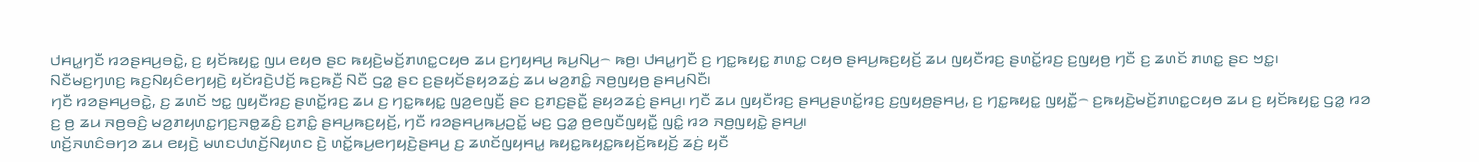ꤓꤌꤣ꤭ꤚꤢꤪ ꤙꤤꤔꤌꤣ꤬ꤋꤢꤧ꤭, ꤢ꤬ ꤟꤢꤩꤒꤟꤢ꤭ ꤜꤣ ꤕꤟꤥ ꤔꤢ ꤒꤟꤢꤧ꤬ꤗꤢꤩ꤬ꤊꤛꤢ꤭ꤍꤟꤥ ꤘꤣ ꤢ꤬ꤚꤟꤌꤣ꤬ ꤒꤣ꤬ꤡꤣ꤬꤮ ꤒꤥ꤬꤯ ꤓꤌꤣ꤭ꤚꤢꤪ ꤢ꤬ ꤚꤢ꤭ꤒꤟꤢ꤭ ꤊꤛꤢ꤭ ꤍꤟꤥ ꤔꤌꤣ꤬ꤒꤢ꤬ꤟꤢꤩ꤬ ꤘꤣ ꤜꤟꤢꤪꤙꤢ꤬ ꤔꤛꤢꤩ꤭ꤙꤢ꤬ ꤢ꤬ꤜꤟꤥ꤬ ꤚꤢꤪ ꤢ꤬ ꤘꤛꤢꤩ ꤊꤛꤢ꤭ ꤔꤢ ꤠꤢ꤭꤯
ꤡꤢꤪꤗꤢ꤬ꤚꤛꤢ꤬ ꤒꤢ꤬ꤡꤟꤢꤨꤕꤚꤟꤢꤧ꤬ ꤟꤢꤩꤙꤢꤧ꤬ꤓꤢꤩ꤬ ꤒꤢ꤬ꤒꤢꤪ꤬ ꤡꤢꤪ ꤞꤤ꤭ ꤔꤢ ꤢ꤬ꤔꤟꤢꤩꤔꤟꤤꤘꤢꤦ꤬ ꤘꤣ ꤗꤤ꤬ꤊꤢꤨ꤭ ꤏꤥ꤬ꤜꤟꤥ꤬ ꤔꤌꤣ꤬ꤡꤢꤪ꤯
ꤚꤢꤪ ꤙꤤꤔꤌꤣ꤬ꤋꤢꤧ꤭, ꤢ꤬ ꤘꤛꤢꤩ ꤠꤢ꤭ ꤜꤟꤢꤪꤙꤢ꤬ ꤔꤛꤢꤩ꤭ꤙꤢ꤬ ꤘꤣ ꤢ꤬ ꤚꤢ꤭ꤒꤟꤢ꤭ ꤜꤤ꤬ꤕꤜꤢꤪ꤬ ꤔꤢ ꤢ꤬ꤊꤢ꤬ꤔꤢꤪ꤭ ꤔꤟꤤꤘꤢꤦ꤬ ꤔꤌꤣ꤬꤯ ꤚꤢꤪ ꤘꤣ ꤜꤟꤢꤪꤙꤢ꤬ ꤔꤌꤣ꤬ꤔꤛꤢꤩ꤭ꤙꤢ꤬ ꤢ꤬ꤜꤟꤥ꤬ꤔꤌꤣ꤬, ꤢ꤬ ꤚꤢ꤭ꤒꤟꤢ꤭ ꤜꤟꤢꤪ꤭꤮ ꤢ꤬ꤒꤟꤢꤧ꤬ꤗꤢꤩ꤬ꤊꤛꤢ꤭ꤍꤟꤥ ꤘꤣ ꤢ꤬ ꤟꤢꤩꤒꤟꤢ꤭ ꤞꤤ꤭ ꤙꤤ ꤢ꤬ ꤥ꤬ ꤘꤣ ꤏꤥ꤬ꤋꤢꤨ꤬ ꤗꤤ꤬ꤊꤟꤛꤢ꤭ꤚꤢ꤬ꤏꤥ꤭ꤘꤢꤨ꤬ ꤢ꤬ꤊꤢꤨ꤭ ꤔꤌꤣ꤬ꤒꤢ꤬ꤟꤢꤩ꤬, ꤚꤢꤪ ꤙꤤꤔꤌꤣ꤬ꤒꤣ꤬ꤑꤢꤩ꤭ ꤗꤢ꤬ ꤞꤤ꤭ ꤥ꤬ꤕꤜꤢꤪꤜꤟꤢꤪ꤭ ꤜꤢꤨ꤭ ꤙꤤ ꤏꤥ꤬ꤜꤟꤢꤧ꤭ ꤔꤌꤣ꤬꤯
ꤛꤢꤩ꤬ꤏꤛꤢꤨꤋꤚꤤ ꤘꤣ ꤕꤟꤢꤧ꤬ ꤗꤛꤢꤓꤛꤢꤩ꤬ꤡꤟꤛꤢ ꤢꤧ꤬ ꤛꤢꤩ꤭ꤒꤣ꤬ꤕꤚꤟꤢꤧ꤬ꤔꤌꤣ꤬ ꤢ꤬ ꤘꤛꤢꤩꤜꤟꤌꤣ꤭ ꤒꤟꤢ꤭ꤒꤟꤢ꤭ꤒꤟꤢꤩ꤬ꤒꤟꤢꤩ꤬ ꤘꤢꤦ꤬ ꤟꤢꤪ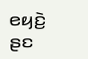ꤕꤟꤢꤧ꤬ ꤔꤢ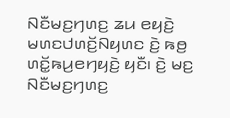ꤡꤢꤪꤗꤢ꤬ꤚꤛꤢ꤬ ꤘꤣ ꤕꤟꤢꤧ꤬ ꤗꤛꤢꤓꤛꤢꤩ꤬ꤡꤟꤛꤢ ꤢꤧ꤬ ꤒꤥ꤬ ꤛꤢꤩ꤭ꤒꤣ꤬ꤕꤚꤟꤢꤧ꤬ ꤟꤢꤪ꤯ ꤢꤧ꤬ ꤗꤢ꤬ ꤡꤢꤪꤗꤢ꤬ꤚꤛꤢ꤬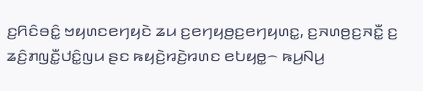ꤢ꤬ꤖꤢꤨꤋꤢꤨ꤭ ꤠꤟꤛꤢꤕꤚꤟꤢꤧ ꤘꤣ ꤢ꤬ꤕꤚꤟꤥ꤬ꤢ꤬ꤕꤚꤟꤛꤢ꤭, ꤢ꤬ꤏꤛꤥ꤬ꤢ꤬ꤏꤢꤪ꤭ ꤢ꤬ ꤘꤢꤨ꤬ꤊꤜꤢꤪ꤭ꤓꤢꤨ꤭ꤜꤣ ꤔꤢ ꤒꤟꤢꤧ꤬ꤙꤢꤧ꤬ꤙꤛꤢ ꤕꤝꤟꤥ꤭꤮ ꤒꤣ꤬ꤡꤣ꤬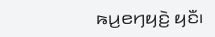ꤒꤣ꤬ꤕꤚꤟꤢꤧ꤬ ꤟꤢꤪ꤯